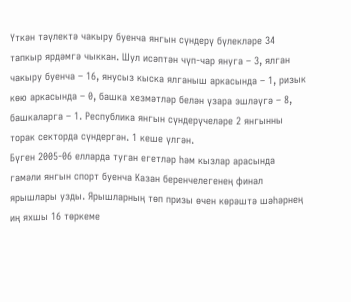Үткән тәүлектә чакыру буенча янгын сүндерү бүлекләре 34 тапкыр ярдәмгә чыккан. Шул исәптән чүп-чар януга – 3, ялган чакыру буенча – 16, янусыз кыска ялганыш аркасында – 1, ризык көю аркасында – 0, башка хезмәтләр белән үзара эшләүгә – 8, башкаларга – 1. Республика янгын сүндерүчеләре 2 янгынны торак секторда сүндергән. 1 кеше үлгән.
Бүген 2005-06 елларда туган егетләр һәм кызлар арасында гамәли янгын спорт буенча Казан беренчелегенең финал ярышлары узды. Ярышларның төп призы өчен көрәштә шәһәрнең иң яхшы 16 төркеме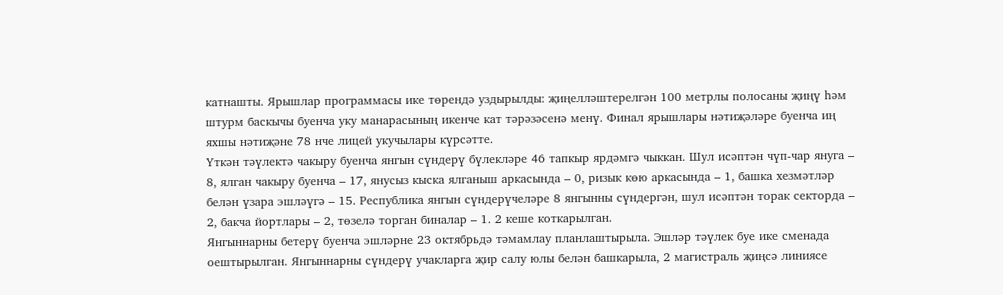катнашты. Ярышлар программасы ике төрендә уздырылды: җиңелләштерелгән 100 метрлы полосаны җиңү һәм штурм баскычы буенча уку манарасының икенче кат тәрәзәсенә менү. Финал ярышлары нәтиҗәләре буенча иң яхшы нәтиҗәне 78 нче лицей укучылары күрсәтте.
Үткән тәүлектә чакыру буенча янгын сүндерү бүлекләре 46 тапкыр ярдәмгә чыккан. Шул исәптән чүп-чар януга – 8, ялган чакыру буенча – 17, янусыз кыска ялганыш аркасында – 0, ризык көю аркасында – 1, башка хезмәтләр белән үзара эшләүгә – 15. Республика янгын сүндерүчеләре 8 янгынны сүндергән, шул исәптән торак секторда – 2, бакча йортлары – 2, төзелә торган биналар – 1. 2 кеше коткарылган.
Янгыннарны бетерү буенча эшләрне 23 октябрьдә тәмамлау планлаштырыла. Эшләр тәүлек буе ике сменада оештырылган. Янгыннарны сүндерү учакларга җир салу юлы белән башкарыла, 2 магистраль җиңсә линиясе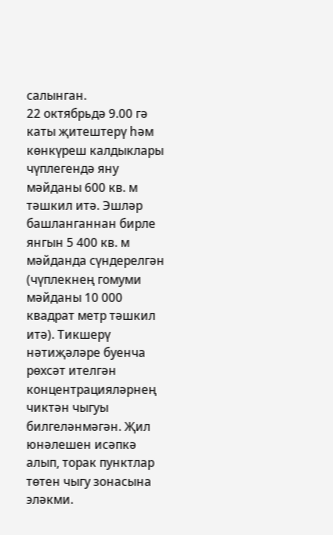салынган.
22 октябрьдә 9.00 гә каты җитештерү һәм көнкүреш калдыклары чүплегендә яну мәйданы 600 кв. м тәшкил итә. Эшләр башланганнан бирле янгын 5 400 кв. м мәйданда сүндерелгән (чүплекнең гомуми мәйданы 10 000 квадрат метр тәшкил итә). Тикшерү нәтиҗәләре буенча рөхсәт ителгән концентрацияләрнең чиктән чыгуы билгеләнмәгән. Җил юнәлешен исәпкә алып, торак пунктлар төтен чыгу зонасына эләкми.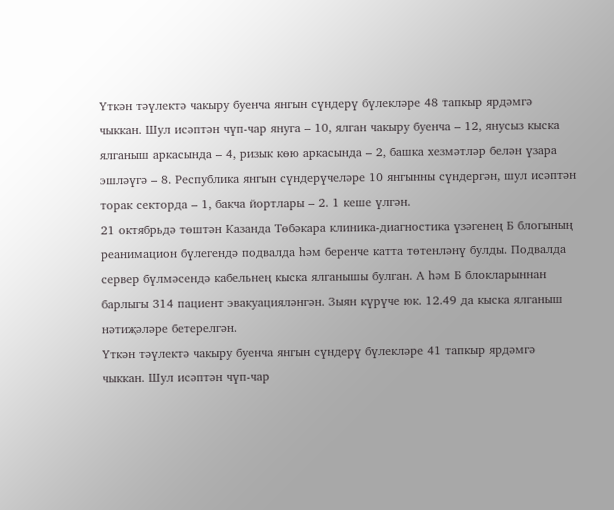Үткән тәүлектә чакыру буенча янгын сүндерү бүлекләре 48 тапкыр ярдәмгә чыккан. Шул исәптән чүп-чар януга – 10, ялган чакыру буенча – 12, янусыз кыска ялганыш аркасында – 4, ризык көю аркасында – 2, башка хезмәтләр белән үзара эшләүгә – 8. Республика янгын сүндерүчеләре 10 янгынны сүндергән, шул исәптән торак секторда – 1, бакча йортлары – 2. 1 кеше үлгән.
21 октябрьдә төштән Казанда Төбәкара клиника-диагностика үзәгенең Б блогының реанимацион бүлегендә подвалда һәм беренче катта төтенләнү булды. Подвалда сервер бүлмәсендә кабельнең кыска ялганышы булган. А һәм Б блокларыннан барлыгы 314 пациент эвакуацияләнгән. Зыян күрүче юк. 12.49 да кыска ялганыш нәтиҗәләре бетерелгән.
Үткән тәүлектә чакыру буенча янгын сүндерү бүлекләре 41 тапкыр ярдәмгә чыккан. Шул исәптән чүп-чар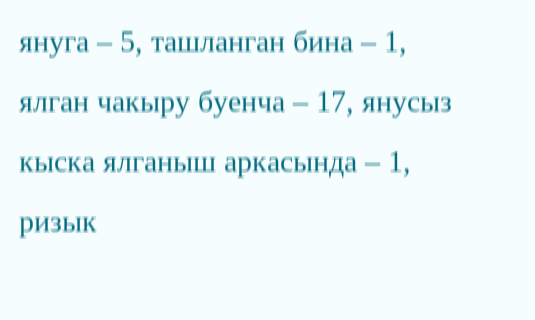януга – 5, ташланган бина – 1, ялган чакыру буенча – 17, янусыз кыска ялганыш аркасында – 1, ризык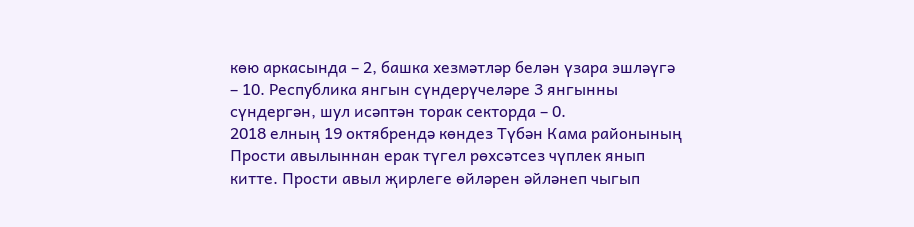көю аркасында – 2, башка хезмәтләр белән үзара эшләүгә – 10. Республика янгын сүндерүчеләре 3 янгынны сүндергән, шул исәптән торак секторда – 0.
2018 елның 19 октябрендә көндез Түбән Кама районының Прости авылыннан ерак түгел рөхсәтсез чүплек янып китте. Прости авыл җирлеге өйләрен әйләнеп чыгып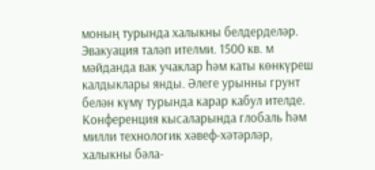моның турында халыкны белдерделәр. Эвакуация таләп ителми. 1500 кв. м мәйданда вак учаклар һәм каты көнкүреш калдыклары янды. Әлеге урынны грунт белән күмү турында карар кабул ителде.
Конференция кысаларында глобаль һәм милли технологик хәвеф-хәтәрләр, халыкны бәла-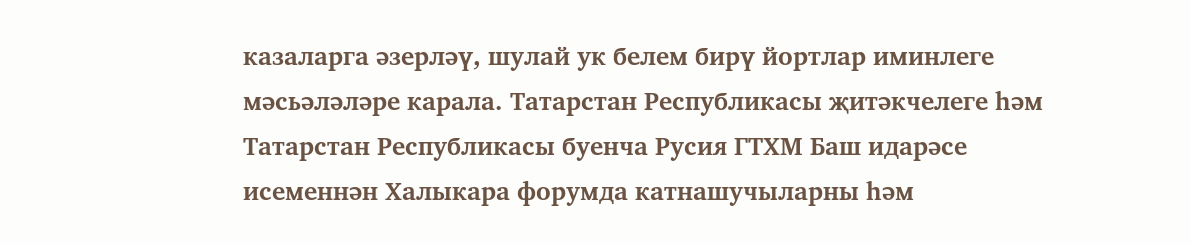казаларга әзерләү, шулай ук белем бирү йортлар иминлеге мәсьәләләре карала. Татарстан Республикасы җитәкчелеге һәм Татарстан Республикасы буенча Русия ГТХМ Баш идарәсе исеменнән Халыкара форумда катнашучыларны һәм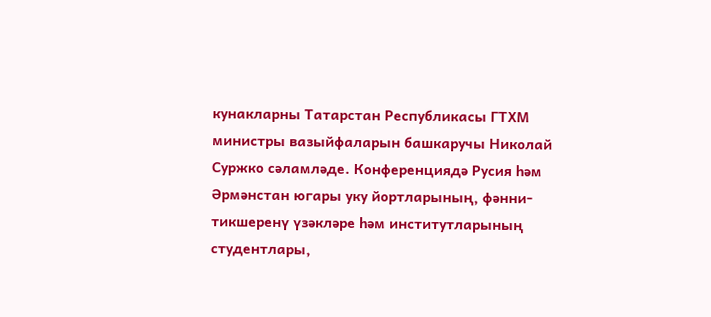кунакларны Татарстан Республикасы ГТХМ министры вазыйфаларын башкаручы Николай Суржко сәламләде. Конференциядә Русия һәм Әрмәнстан югары уку йортларының, фәнни-тикшеренү үзәкләре һәм институтларының студентлары,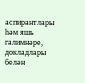аспирантлары һәм яшь галимнәре, докладлары белән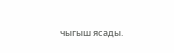чыгыш ясады.